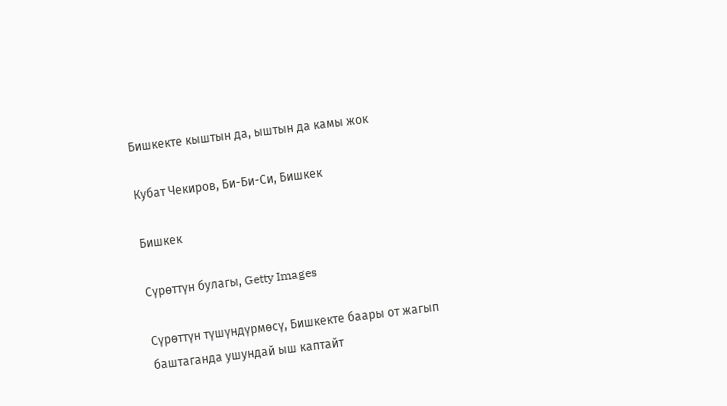Бишкекте кыштын да, ыштын да камы жок

Кубат Чекиров, Би-Би-Си, Бишкек

Бишкек

Сүрөттүн булагы, Getty Images

Сүрөттүн түшүндүрмөсү, Бишкекте баары от жагып баштаганда ушундай ыш каптайт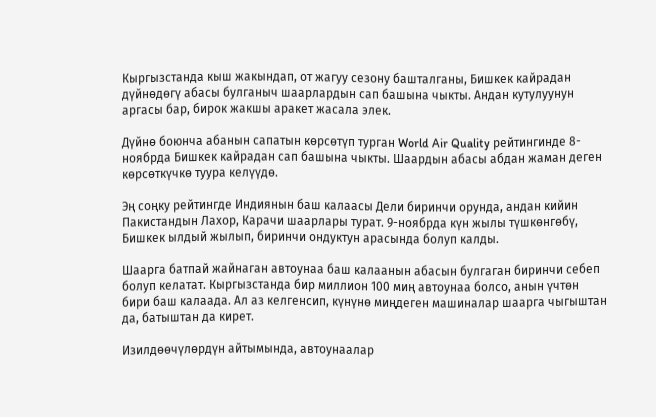Кыргызстанда кыш жакындап, от жагуу сезону башталганы, Бишкек кайрадан дүйнөдөгү абасы булганыч шаарлардын сап башына чыкты. Андан кутулуунун аргасы бар, бирок жакшы аракет жасала элек.

Дүйнө боюнча абанын сапатын көрсөтүп турган World Air Quality рейтингинде 8-ноябрда Бишкек кайрадан сап башына чыкты. Шаардын абасы абдан жаман деген көрсөткүчкө туура келүүдө.

Эң соңку рейтингде Индиянын баш калаасы Дели биринчи орунда, андан кийин Пакистандын Лахор, Карачи шаарлары турат. 9-ноябрда күн жылы түшкөнгөбү, Бишкек ылдый жылып, биринчи ондуктун арасында болуп калды.

Шаарга батпай жайнаган автоунаа баш калаанын абасын булгаган биринчи себеп болуп келатат. Кыргызстанда бир миллион 100 миң автоунаа болсо, анын үчтөн бири баш калаада. Ал аз келгенсип, күнүнө миңдеген машиналар шаарга чыгыштан да, батыштан да кирет.

Изилдөөчүлөрдүн айтымында, автоунаалар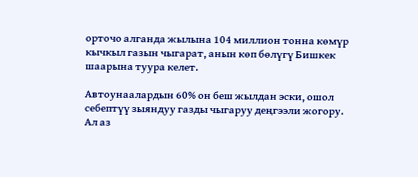орточо алганда жылына 104 миллион тонна көмүр кычкыл газын чыгарат, анын көп бөлүгү Бишкек шаарына туура келет.

Автоунаалардын 60% он беш жылдан эски, ошол себептүү зыяндуу газды чыгаруу деңгээли жогору. Ал аз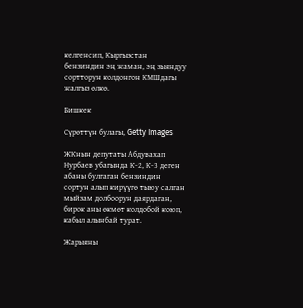келгенсип, Кыргызстан бензиндин эң жаман, эң зыяндуу сортторун колдонгон КМШдагы жалгыз өлкө.

Бишкек

Сүрөттүн булагы, Getty Images

ЖКнын депутаты Абдувахап Нурбаев убагында К-2, К-3 деген абаны булгаган бензиндин сортун алып кирүүгө тыюу салган мыйзам долбоорун даярдаган, бирок аны өкмөт колдобой коюп, кабыл алынбай турат.

Жарыяны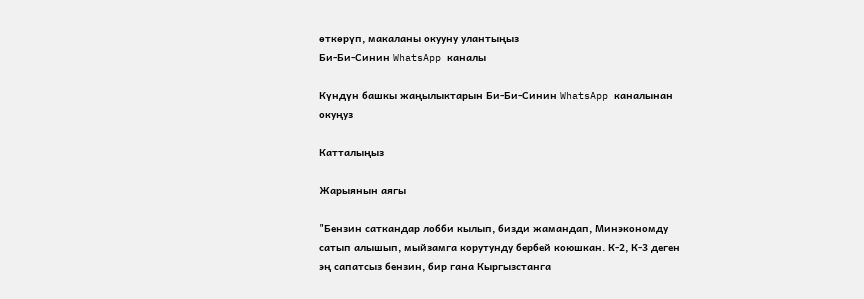өткөрүп, макаланы окууну улантыңыз
Би-Би-Синин WhatsApp каналы

Күндүн башкы жаңылыктарын Би-Би-Синин WhatsApp каналынан окуңуз

Катталыңыз

Жарыянын аягы

"Бензин саткандар лобби кылып, бизди жамандап, Минэкономду сатып алышып, мыйзамга корутунду бербей коюшкан. К-2, К-3 деген эң сапатсыз бензин, бир гана Кыргызстанга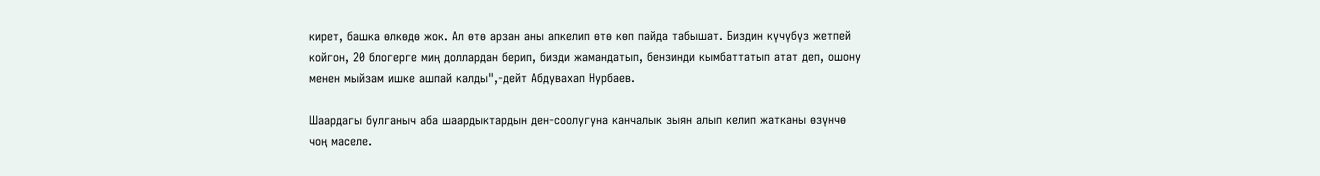кирет, башка өлкөдө жок. Ал өтө арзан аны апкелип өтө көп пайда табышат. Биздин күчүбүз жетпей койгон, 20 блогерге миң доллардан берип, бизди жамандатып, бензинди кымбаттатып атат деп, ошону менен мыйзам ишке ашпай калды",-дейт Абдувахап Нурбаев.

Шаардагы булганыч аба шаардыктардын ден-соолугуна канчалык зыян алып келип жатканы өзүнчө чоң маселе.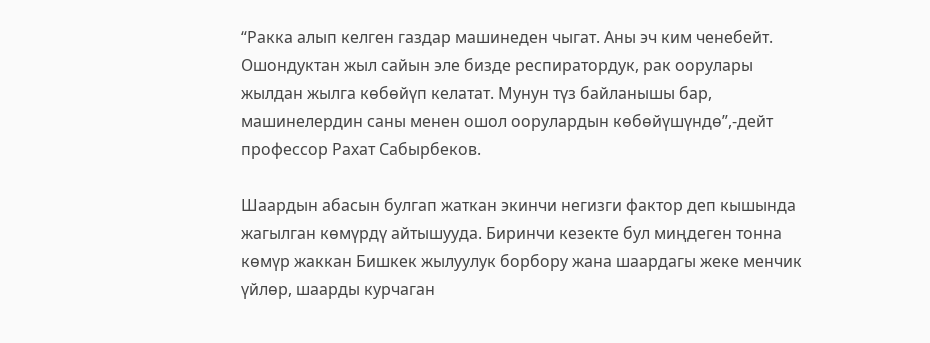“Ракка алып келген газдар машинеден чыгат. Аны эч ким ченебейт. Ошондуктан жыл сайын эле бизде респиратордук, рак оорулары жылдан жылга көбөйүп келатат. Мунун түз байланышы бар, машинелердин саны менен ошол оорулардын көбөйүшүндө”,-дейт профессор Рахат Сабырбеков.

Шаардын абасын булгап жаткан экинчи негизги фактор деп кышында жагылган көмүрдү айтышууда. Биринчи кезекте бул миңдеген тонна көмүр жаккан Бишкек жылуулук борбору жана шаардагы жеке менчик үйлөр, шаарды курчаган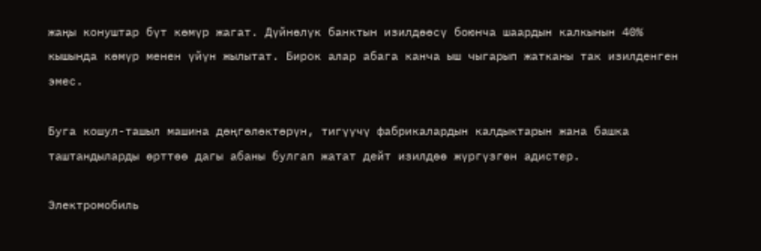жаңы конуштар бүт көмүр жагат. Дүйнөлүк банктын изилдөөсү боюнча шаардын калкынын 40% кышында көмүр менен үйүн жылытат. Бирок алар абага канча ыш чыгарып жатканы так изилденген эмес.

Буга кошул-ташыл машина дөңгөлөктөрүн, тигүүчү фабрикалардын калдыктарын жана башка таштандыларды өрттөө дагы абаны булгап жатат дейт изилдөө жүргүзгөн адистер.

Электромобиль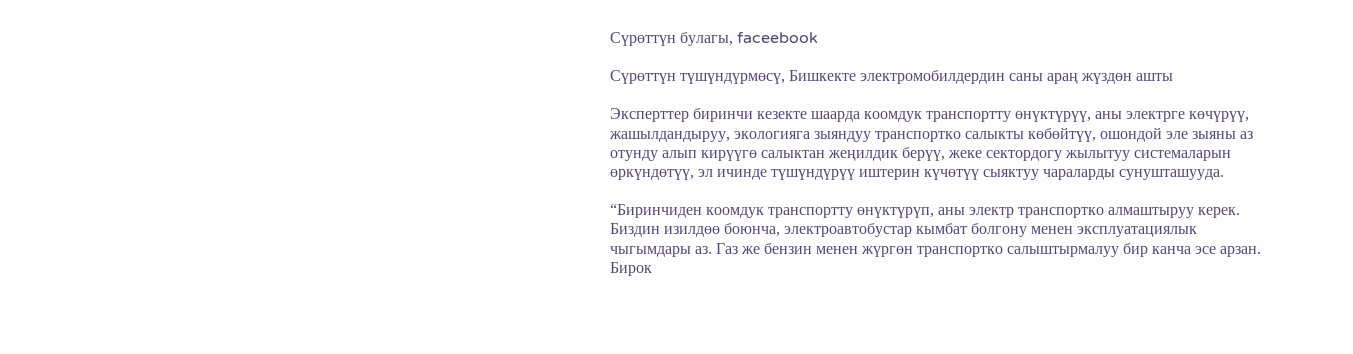Сүрөттүн булагы, faceebook

Сүрөттүн түшүндүрмөсү, Бишкекте электромобилдердин саны араң жүздөн ашты

Эксперттер биринчи кезекте шаарда коомдук транспортту өнүктүрүү, аны электрге көчүрүү, жашылдандыруу, экологияга зыяндуу транспортко салыкты көбөйтүү, ошондой эле зыяны аз отунду алып кирүүгө салыктан жеңилдик берүү, жеке сектордогу жылытуу системаларын өркүндөтүү, эл ичинде түшүндүрүү иштерин күчөтүү сыяктуу чараларды сунушташууда.

“Биринчиден коомдук транспортту өнүктүрүп, аны электр транспортко алмаштыруу керек. Биздин изилдөө боюнча, электроавтобустар кымбат болгону менен эксплуатациялык чыгымдары аз. Газ же бензин менен жүргөн транспортко салыштырмалуу бир канча эсе арзан. Бирок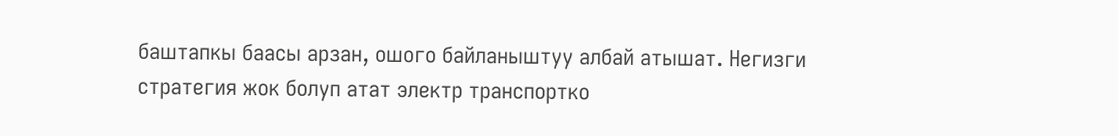баштапкы баасы арзан, ошого байланыштуу албай атышат. Негизги стратегия жок болуп атат электр транспортко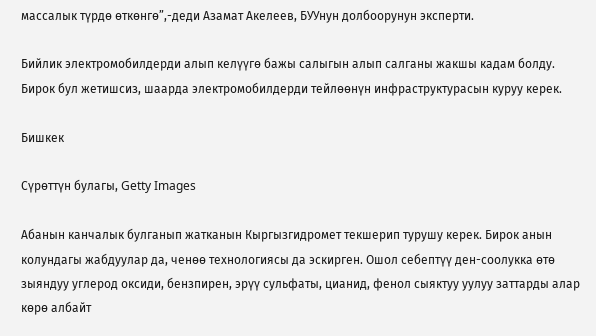массалык түрдө өткөнгө”,-деди Азамат Акелеев, БУУнун долбоорунун эксперти.

Бийлик электромобилдерди алып келүүгө бажы салыгын алып салганы жакшы кадам болду. Бирок бул жетишсиз, шаарда электромобилдерди тейлөөнүн инфраструктурасын куруу керек.

Бишкек

Сүрөттүн булагы, Getty Images

Абанын канчалык булганып жатканын Кыргызгидромет текшерип турушу керек. Бирок анын колундагы жабдуулар да, ченөө технологиясы да эскирген. Ошол себептүү ден-соолукка өтө зыяндуу углерод оксиди, бензпирен, эрүү сульфаты, цианид, фенол сыяктуу уулуу заттарды алар көрө албайт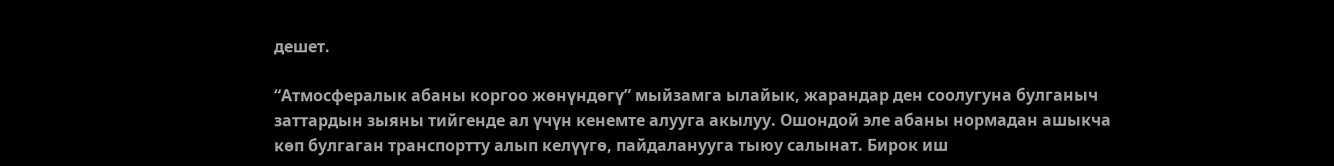дешет.

“Атмосфералык абаны коргоо жөнүндөгү” мыйзамга ылайык, жарандар ден соолугуна булганыч заттардын зыяны тийгенде ал үчүн кенемте алууга акылуу. Ошондой эле абаны нормадан ашыкча көп булгаган транспортту алып келүүгө, пайдаланууга тыюу салынат. Бирок иш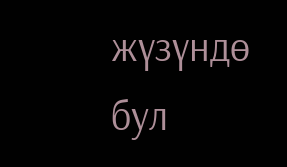жүзүндө бул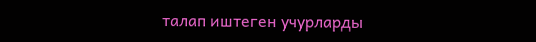талап иштеген учурларды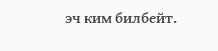эч ким билбейт.